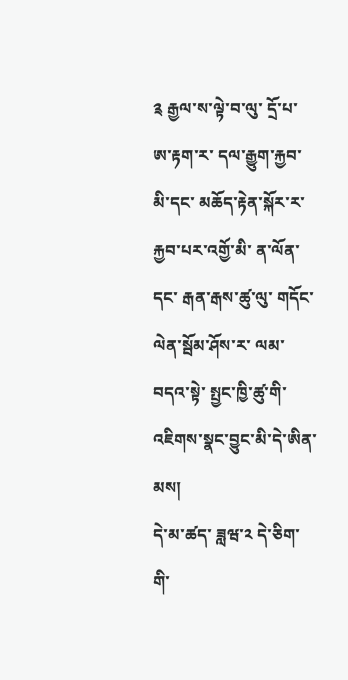༉ རྒྱལ་ས་ལྟེ་བ་ལུ་ དྲོ་པ་ཨ་རྟག་ར་ དལ་རྒྱུག་རྐྱབ་མི་དང་ མཆོད་རྟེན་སྐོར་ར་རྐྱབ་པར་འགྱོ་མི་ ན་ལོན་དང་ རྒན་རྒས་ཚུ་ལུ་ གདོང་ལེན་སྦོམ་ཤོས་ར་ ལམ་བདའ་སྟེ་ སྤྱང་ཁྱི་ཚུ་གི་ འཇིགས་སྣང་བྱུང་མི་དེ་ཨིན་མས།
དེ་མ་ཚད་ ཟླཝ་༢ དེ་ཅིག་གི་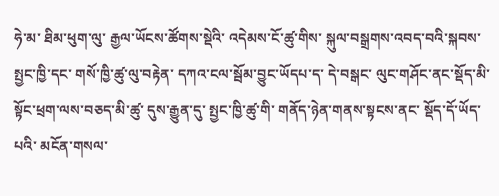ཧེ་མ་ ཐིམ་ཕུག་ལུ་ རྒྱལ་ཡོངས་ཚོགས་སྡེའི་ འདེམས་ངོ་ཚུ་གིས་ སྐུལ་བསྒྲགས་འབད་བའི་སྐབས་ སྤྱང་ཁྱི་དང་ གསོ་ཁྱི་ཚུ་ལུ་བརྟེན་ དཀའ་ངལ་སྦོམ་བྱུང་ཡོདཔ་ད་ དེ་བསྒང་ ལུང་གཤོང་ནང་སྡོད་མི་ སྟོང་ཕྲག་ལས་བཅད་མི་ཚུ་ དུས་རྒྱུན་དུ་ སྤྱང་ཁྱི་ཚུ་གི་ གནོད་ཉེན་གནས་སྟངས་ནང་ སྡོད་དོ་ཡོད་པའི་ མངོན་གསལ་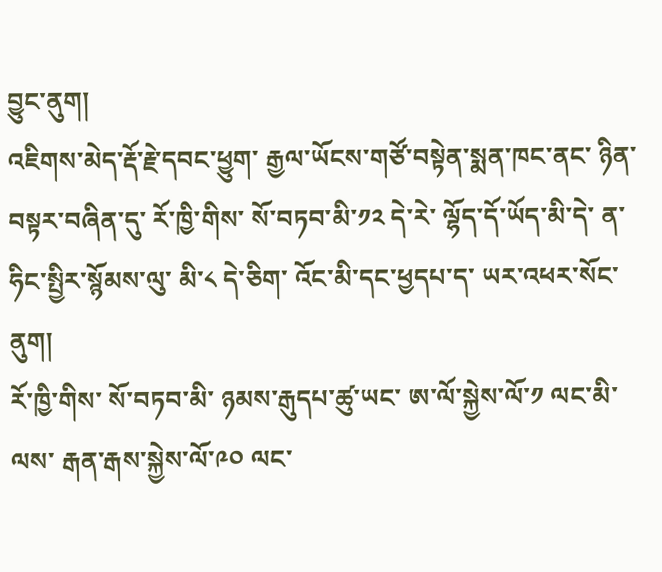བྱུང་ནུག།
འཇིགས་མེད་རྡོ་རྗེ་དབང་ཕྱུག་ རྒྱལ་ཡོངས་གཙོ་བསྟེན་སྨན་ཁང་ནང་ ཉིན་བསྟར་བཞིན་དུ་ རོ་ཁྱི་གིས་ སོ་བཏབ་མི་༡༢ དེ་རེ་ ལྷོད་དོ་ཡོད་མི་དེ་ ན་ཧིང་སྤྱིར་སྙོམས་ལུ་ མི་༨ དེ་ཅིག་ འོང་མི་དང་ཕྱདཔ་ད་ ཡར་འཕར་སོང་ནུག།
རོ་ཁྱི་གིས་ སོ་བཏབ་མི་ ཉམས་རྒུདཔ་ཚུ་ཡང་ ཨ་ལོ་སྐྱེས་ལོ་༡ ལང་མི་ལས་ རྒན་རྒས་སྐྱེས་ལོ་༩༠ ལང་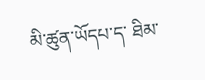མི་ཚུན་ཡོདཔ་ད་ ཐིམ་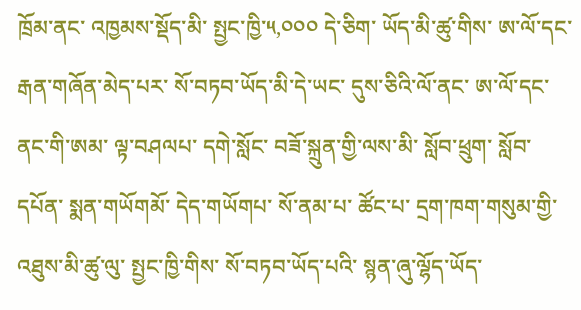ཁྲོམ་ནང་ འཁྱམས་སྡོད་མི་ སྤྱང་ཁྱི་༥,༠༠༠ དེ་ཅིག་ ཡོད་མི་ཚུ་གིས་ ཨ་ལོ་དང་ རྒན་གཞོན་མེད་པར་ སོ་བཏབ་ཡོད་མི་དེ་ཡང་ དུས་ཅིའི་ལོ་ནང་ ཨ་ལོ་དང་ ནང་གི་ཨམ་ ལྟ་བཤལཔ་ དགེ་སློང་ བཟོ་སྐྲུན་གྱི་ལས་མི་ སློབ་ཕྲུག་ སློབ་དཔོན་ སྨན་གཡོགམོ་ དེད་གཡོགཔ་ སོ་ནམ་པ་ ཚོང་པ་ དྲག་ཁག་གསུམ་གྱི་ འཐུས་མི་ཚུ་ལུ་ སྤྱང་ཁྱི་གིས་ སོ་བཏབ་ཡོད་པའི་ སྙན་ཞུ་ལྷོད་ཡོད་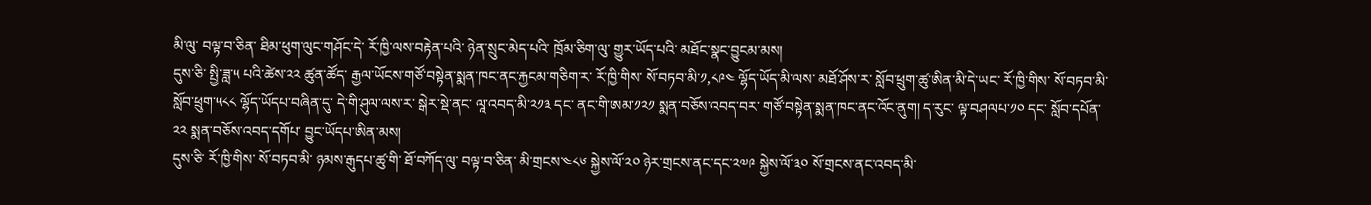མི་ལུ་ བལྟ་བ་ཅིན་ ཐིམ་ཕུག་ལུང་གཤོང་དེ་ རོ་ཁྱི་ལས་བརྟེན་པའི་ ཉེན་སྲུང་མེད་པའི་ ཁྲོམ་ཅིག་ལུ་ གྱུར་ཡོད་པའི་ མཐོང་སྣང་བྱུངམ་མས།
དུས་ཅི་ སྤྱི་ཟླ་༥ པའི་ཚེས་༢༢ ཚུན་ཚོད་ རྒྱལ་ཡོངས་གཙོ་བསྟེན་སྨན་ཁང་ནང་རྐྱངམ་གཅིག་ར་ རོ་ཁྱི་གིས་ སོ་བཏབ་མི་༡,༨༩༤ ལྷོད་ཡོད་མི་ལས་ མཐོ་ཤོས་ར་ སློབ་ཕྲུག་ཚུ་ཨིན་མི་དེ་ཡང་ རོ་ཁྱི་གིས་ སོ་བཏབ་མི་ སློབ་ཕྲུག་༥༨༨ ལྷོད་ཡོདཔ་བཞིན་དུ་ དེ་གི་ཤུལ་ལས་ར་ སྒེར་སྡེ་ནང་ ལཱ་འབད་མི་༢༡༣ དང་ ནང་གི་ཨམ་༡༢༡ སྨན་བཅོས་འབད་བར་ གཙོ་བསྟེན་སྨན་ཁང་ནང་འོང་ནུག། ད་རུང་ ལྟ་བཤལཔ་༡༠ དང་ སློབ་དཔོན་༢༢ སྨན་བཅོས་འབད་དགོཔ་ བྱུང་ཡོདཔ་ཨིན་མས།
དུས་ཅི་ རོ་ཁྱི་གིས་ སོ་བཏབ་མི་ ཉམས་རྒུདཔ་ཚུ་གི་ ཐོ་བཀོད་ལུ་ བལྟ་བ་ཅིན་ མི་གྲངས་༤༨༦ སྐྱེས་ལོ་༢༠ ཉེར་གྲངས་ནང་དང་༢༧༩ སྐྱེས་ལོ་༣༠ སོ་གྲངས་ནང་འབད་མི་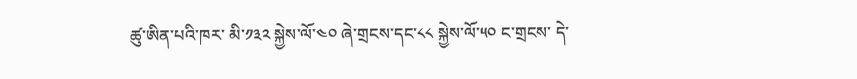ཚུ་ཨིན་པའི་ཁར་ མི་༡༣༢ སྐྱེས་ལོ་༤༠ ཞེ་གྲངས་དང་༨༨ སྐྱེས་ལོ་༥༠ ང་གྲངས་ དེ་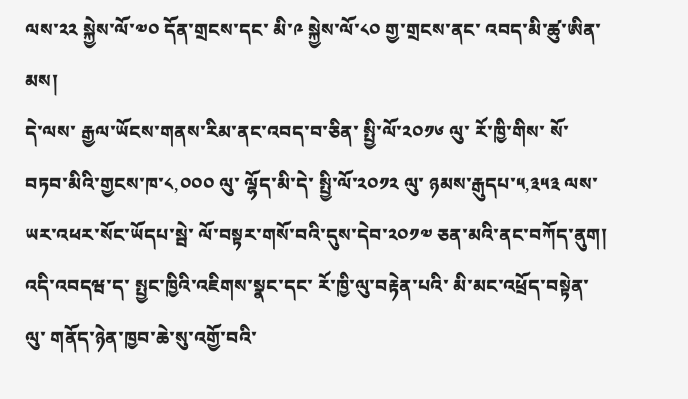ལས་༢༢ སྐྱེས་ལོ་༧༠ དོན་གྲངས་དང་ མི་༩ སྐྱེས་ལོ་༨༠ གྱ་གྲངས་ནང་ འབད་མི་ཚུ་ཨིན་མས།
དེ་ལས་ རྒྱལ་ཡོངས་གནས་རིམ་ནང་འབད་བ་ཅིན་ སྤྱི་ལོ་༢༠༡༦ ལུ་ རོ་ཁྱི་གིས་ སོ་བཏབ་མིའི་གྱངས་ཁ་༨,༠༠༠ ལུ་ ལྷོད་མི་དེ་ སྤྱི་ལོ་༢༠༡༢ ལུ་ ཉམས་རྒུདཔ་༥,༣༥༣ ལས་ ཡར་འཕར་སོང་ཡོདཔ་སྦེ་ ལོ་བསྟར་གསོ་བའི་དུས་དེབ་༢༠༡༧ ཅན་མའི་ནང་བཀོད་ནུག།
འདི་འབདཝ་ད་ སྤྱང་ཁྱིའི་འཇིགས་སྣང་དང་ རོ་ཁྱི་ལུ་བརྟེན་པའི་ མི་མང་འཕྲོད་བསྟེན་ལུ་ གནོད་ཉེན་ཁྱབ་ཆེ་སུ་འགྱོ་བའི་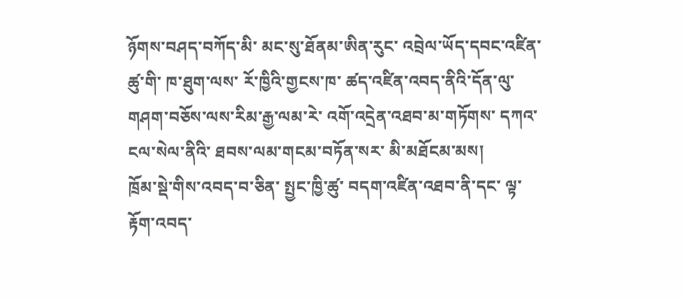ཉོགས་བཤད་བཀོད་མི་ མང་སུ་ཐོནམ་ཨིན་རུང་ འབྲེལ་ཡོད་དབང་འཛིན་ཚུ་གི་ ཁ་ཐུག་ལས་ རོ་ཁྱིའི་གྱངས་ཁ་ ཚད་འཛིན་འབད་ནིའི་དོན་ལུ་ གཤག་བཅོས་ལས་རིམ་རྒྱ་ལམ་རེ་ འགོ་འདྲེན་འཐབ་མ་གཏོགས་ དཀའ་ངལ་སེལ་ནིའི་ ཐབས་ལམ་གངམ་བཏོན་སར་ མི་མཐོངམ་མས།
ཁྲོམ་སྡེ་གིས་འབད་བ་ཅིན་ སྤྱང་ཁྱི་ཚུ་ བདག་འཛིན་འཐབ་ནི་དང་ ལྟ་རྟོག་འབད་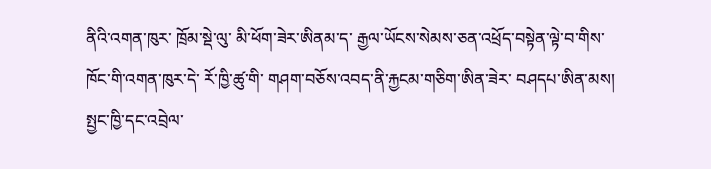ནིའི་འགན་ཁུར་ ཁྲོམ་སྡེ་ལུ་ མི་ཕོག་ཟེར་ཨིནམ་ད་ རྒྱལ་ཡོངས་སེམས་ཅན་འཕྲོད་བསྟེན་ལྟེ་བ་གིས་ ཁོང་གི་འགན་ཁུར་དེ་ རོ་ཁྱི་ཚུ་གི་ གཤག་བཅོས་འབད་ནི་རྐྱངམ་གཅིག་ཨིན་ཟེར་ བཤདཔ་ཨིན་མས།
སྤྱང་ཁྱི་དང་འབྲེལ་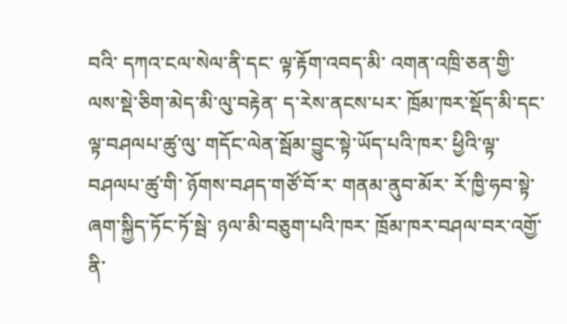བའི་ དཀའ་ངལ་སེལ་ནི་དང་ ལྟ་རྟོག་འབད་མི་ འགན་འཁྲི་ཅན་གྱི་ ལས་སྡེ་ཅིག་མེད་མི་ལུ་བརྟེན་ ད་རེས་ནངས་པར་ ཁྲོམ་ཁར་སྡོད་མི་དང་ ལྟ་བཤལཔ་ཚུ་ལུ་ གདོང་ལེན་སྦོམ་བྱུང་སྟེ་ཡོད་པའི་ཁར་ ཕྱིའི་ལྟ་བཤལཔ་ཚུ་གི་ ཉོགས་བཤད་གཙོ་བོ་ར་ གནམ་ནུབ་མོར་ རོ་ཁྱི་ཧབ་སྟེ་ ཞག་སྐྱིད་ཏོང་ཏོ་སྦེ་ ཉལ་མི་བཅུག་པའི་ཁར་ ཁྲོམ་ཁར་བཤལ་བར་འགྱོ་ནི་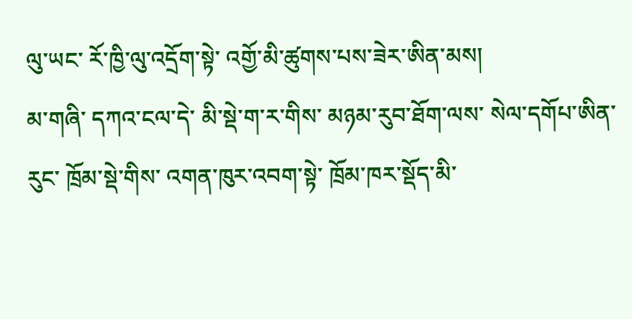ལུ་ཡང་ རོ་ཁྱི་ལུ་འདྲོག་སྟེ་ འགྱོ་མི་ཚུགས་པས་ཟེར་ཨིན་མས།
མ་གཞི་ དཀའ་ངལ་དེ་ མི་སྡེ་ག་ར་གིས་ མཉམ་རུབ་ཐོག་ལས་ སེལ་དགོཔ་ཨིན་རུང་ ཁྲོམ་སྡེ་གིས་ འགན་ཁུར་འབག་སྟེ་ ཁྲོམ་ཁར་སྡོད་མི་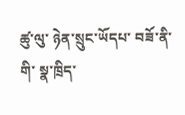ཚུ་ལུ་ ཉེན་སྲུང་ཡོདཔ་ བཟོ་ནི་གི་ སྣ་ཁྲིད་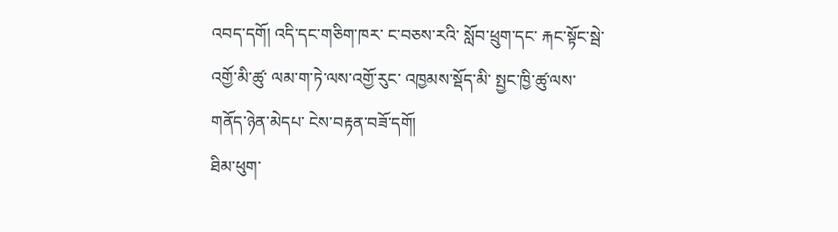འབད་དགོ། འདི་དང་གཅིག་ཁར་ ང་བཅས་རའི་ སློབ་ཕྲུག་དང་ རྐང་སྟོང་སྦེ་འགྱོ་མི་ཚུ་ ལམ་ག་ཏེ་ལས་འགྱོ་རུང་ འཁྱམས་སྡོད་མི་ སྤྱང་ཁྱི་ཚུ་ལས་ གནོད་ཉེན་མེདཔ་ ངེས་བརྟན་བཟོ་དགོ།
ཐིམ་ཕུག་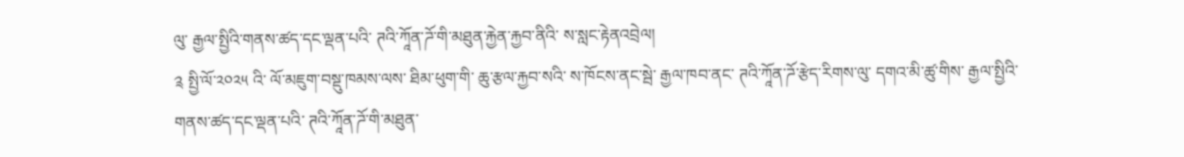ལུ་ རྒྱལ་སྤྱིའི་གནས་ཚད་དང་ལྡན་པའི་ ཊའི་ཀཱོན་ཌོ་གི་མཐུན་རྐྱེན་རྐྱབ་ནིའི་ ས་སླང་རྟེནའབྲེལ།
༉ སྤྱི་ལོ་༢༠༢༥ འི་ ལོ་མཇུག་བསྡུ་ཁམས་ལས་ ཐིམ་ཕུག་གི་ ཆུ་རྩལ་རྐྱབ་སའི་ ས་ཁོངས་ནང་སྦེ་ རྒྱལ་ཁབ་ནང་ ཊའི་ཀཱོན་ཌོ་རྩེད་རིགས་ལུ་ དགའ་མི་ཚུ་གིས་ རྒྱལ་སྤྱིའི་གནས་ཚད་དང་ལྡན་པའི་ ཊའི་ཀཱོན་ཌོ་གི་མཐུན་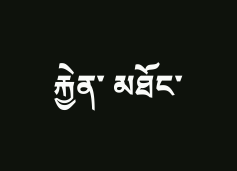རྐྱེན་ མཐོང་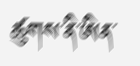ཚུགས་ནི་ཨིན་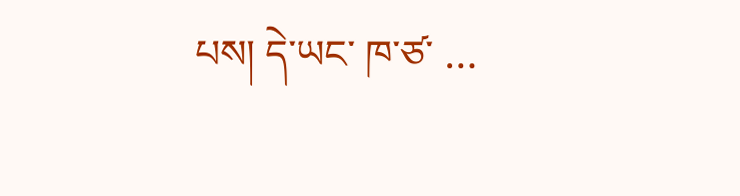པས། དེ་ཡང་ ཁ་ཙ་ …